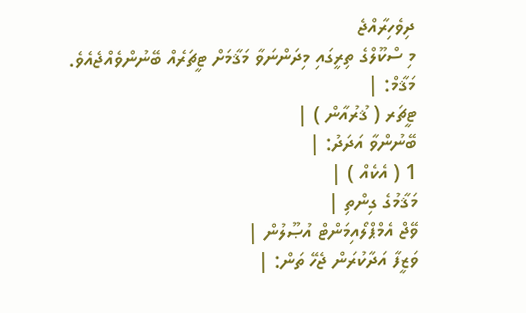ދިވެހިރާއްޖެ
މި ސްކޫލްގެ ތިރީގައި މިދަންނަވާ މަޤާމަށް ޓީޗަރެއް ބޭނުންވެއްޖެއެވެ.
މަޤާމް: |
ޓީޗަރ ( ޤުރުއާން ) |
ބޭނުންވާ އަދަދު: |
1 ( އެކެއް ) |
މަޤާމުގެ ގިންތި |
ވޭޖް އެމްޕްލޯއިމަންޓް އުޞޫލުން |
ވަޒީފާ އަދާކުރަން ޖެހޭ ތަން: |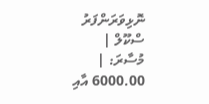ނޮޅިވަރަންފަރު ސްކޫލް |
މުސާރަ: |
6000.00 އާއި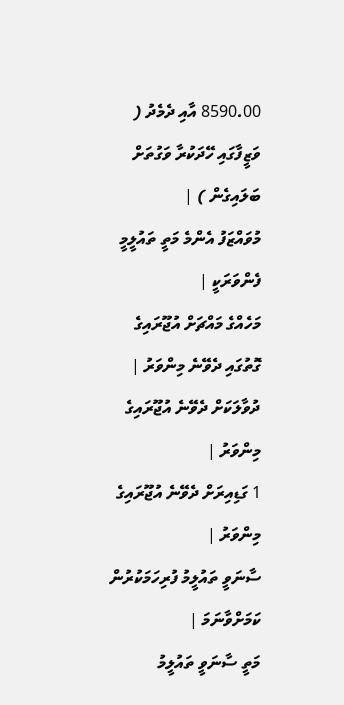8590.00 އާއި ދެމެދު ( ވަޒީފާގައި ހޭދަކުރާ ވަގުތަށް ބަލައިގެން ) |
މުވައްޒަފު އެންމެ މަތީ ތައުލީމީ ފެންވަރަކީ |
މަހެއްގެ މައްޗަށް އުޖޫރައިގެ ގޮތުގައި ދެވޭނެ މިންވަރު |
ދުވާލަކަށް ދެވޭނެ އުޖޫރައިގެ މިންވަރު |
1 ގަޑިއިރަށް ދެވޭނެ އުޖޫރައިގެ މިންވަރު |
ސާނަވީ ތައުލީމު ފުރިހަމަކުރުން ކަމަށްވާނަމަ |
މަތީ ސާނަވީ ތައުލީމު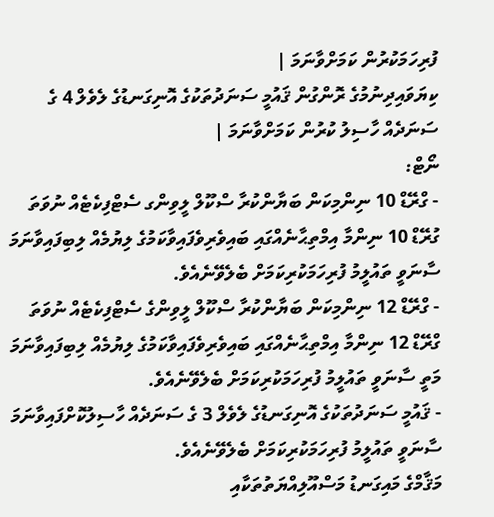ފުރިހަމަކުރުން ކަމަށްވާނަމަ |
ކިޔަވައިދިނުމުގެ ރޮންގުން ޤައުމީ ސަނަދުތަކުގެ އޮނިގަނޑުގެ ލެވެލް 4 ގެ ސަނަދެއް ހާސިލު ކުރުން ކަމަށްވާނަމަ |
ނޯޓް:
- ގްރޭޑް 10 ނިންމިކަން ބަޔާންކުރާ ސްކޫލް ލީވިންގ ސެޓްފިކެޓެއް ނުވަތަ ގުރޭޑް 10 ނިންމާ އިމްތިޙާނެއްގައި ބައިވެރިވެފައިވާކަމުގެ ލިޔުމެއް ލިބިފައިވާނަމަ ސާނަވީ ތައުލީމު ފުރިހަމަކުރިކަމަށް ބެލެވޭނެއެވެ.
- ގްރޭޑް 12 ނިންމިކަން ބަޔާންކުރާ ސްކޫލް ލީވިންގެ ސެޓްފިކެޓެއް ނުވަތަ ގްރޭޑް 12 ނިންމާ އިމްތިޙާނެއްގައި ބައިވެރިވެފައިވާކަމުގެ ލިޔުމެއް ލިބިފައިވާނަމަ މަތީ ސާނަވީ ތައުލީމު ފުރިހަމަކުރިކަމަށް ބެލެވޭނެއެވެ.
- ޤައުމީ ސަނަދުތަކުގެ އޮނިގަނޑުގެ ލެވެލް 3 ގެ ސަނަދެއް ހާސިލުކޮށްފައިވާނަމަ ސާނަވީ ތައުލީމު ފުރިހަމަކުރިކަމަށް ބެލެވޭނެއެވެ.
މަޤާމްގެ މައިގަނޑު މަސްއޫލިއްޔަތުތަކާއި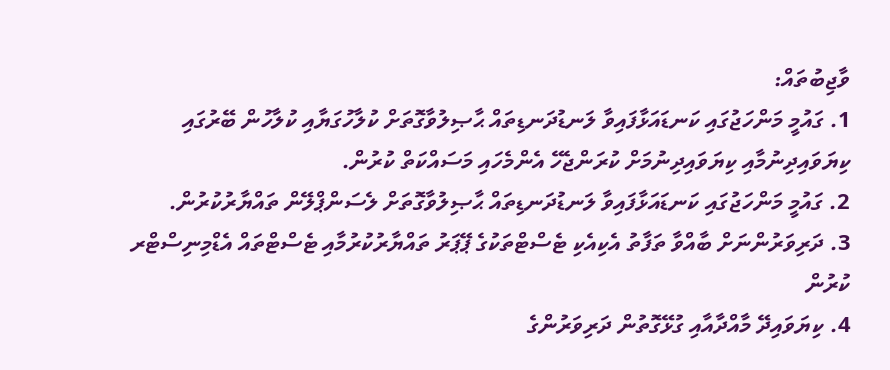ވާޖިބުތައް:
1. ގައުމީ މަންހަޖުގައި ކަނޑައަޅާފައިވާ ލަނޑުދަނޑިތައް ޙާޞިލުވާގޮތަށް ކުލާހުގަޔާއި ކުލާހުން ބޭރުގައި ކިޔަވައިދިނުމާއި ކިޔަވައިދިނުމަށް ކުރަންޖެހޭ އެންމެހައި މަސައްކަތް ކުރުން.
2. ގައުމީ މަންހަޖުގައި ކަނޑައަޅާފައިވާ ލަނޑުދަނޑިތައް ޙާޞިލުވާގޮތަށް ލެސަންޕްލޭން ތައްޔާރުކުރުން.
3. ދަރިވަރުންނަށް ބާއްވާ ތަފާތު އެކިއެކި ޓެސްޓްތަކުގެ ޕޭޕަރު ތައްޔާރުކުރުމާއި ޓެސްޓްތައް އެޑްމިނިސްޓްރ ކުރުން
4. ކިޔަވައިދޭ މާއްދާއާއި ގުޅޭގޮތުން ދަރިވަރުންގެ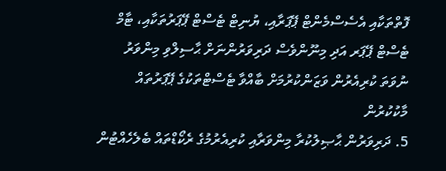ފޮތްތަކާއި އެސެސްމެންޓް ޕޭޕަރާއި، ޔުނިޓް ޓެސްޓް ޕޭޕަރުތަކާއި، ޓާމް ޓެސްޓް ޕޭޕަރ އަދި މިނޫންވެސް ދަރިވަރުންނަށް ޙާސިލްވި މިންވަރު ނުވަތަ ކުރިއެރުން ވަޒަންކުރުމަށް ބާއްވާ ޓެސްޓްތަކުގެ ޕޭޕަރުތައް މާކުކުރުން
5. ދަރިވަރުން ޙާޞިލުކުރާ މިންވަރާއި ކުރިއެރުމުގެ ރެކޯޑްތައް ބެލެހެއްޓުން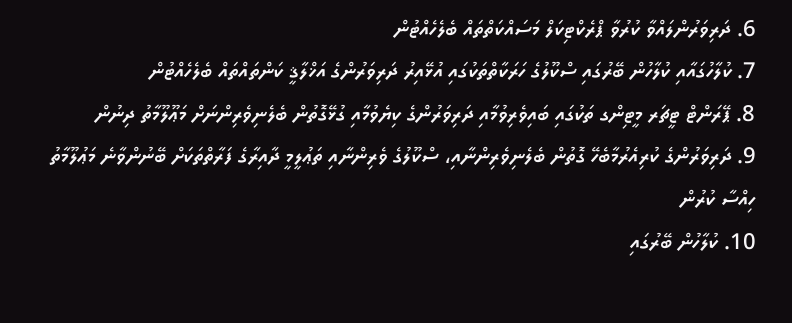6. ދަރިވަރުންލައްވާ ކުރުވާ ޕްރެކްޓިކަލް މަސައްކަތްތައް ބެލެހެއްޓުން
7. ކުލާހުގައާއި ކުލާހުން ބޭރުގައި ސްކޫލުގެ ހަރަކާތްތަކުގައި އުޅޭއިރު ދަރިވަރުންގެ އަޚްލާޤީ ކަންތައްތައް ބެލެހެއްޓުން
8. ޕޭރަންޓް ޓީޗަރ މީޓިންގ ތަކުގައި ބައިވެރިވުމާއި ދަރިވަރުންގެ ކިޔެވުމާއި ގުޅޭގޮތުން ބެލެނިވެރިންނަށް މަޢޫލޫމާތު ދިނުން
9. ދަރިވަރުންގެ ކުރިއެރުމާބެހޭ ގޮތުން ބެލެނިވެރިންނާއި، ސްކޫލުގެ ވެރިންނާއި ތަޢުލީމީ ދާއިރާގެ ފަރާތްތަކަށް ބޭނުންވާނެ މަޢުލޫމާތު ހިއްސާ ކުރުން
10. ކުލާހުން ބޭރުގައި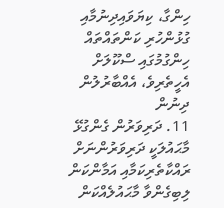ހިންގާ، ކިޔަވައިދިނުމާއި ގުޅުންހުރި ކަންތައްތައް ހިންގުމުގައި ސްކޫލަށް އެހީތެރިވެ، އެއްބާރުލުން ދިނުން
11. ދަރިވަރުން ގެންގުޅޭ މާޙައުލަކީ ދަރިވަރުންނަށް ރައްކާތެރިކަމާއި އަމާންކަން ލިބިގެންވާ މާޙައުލެއްކަން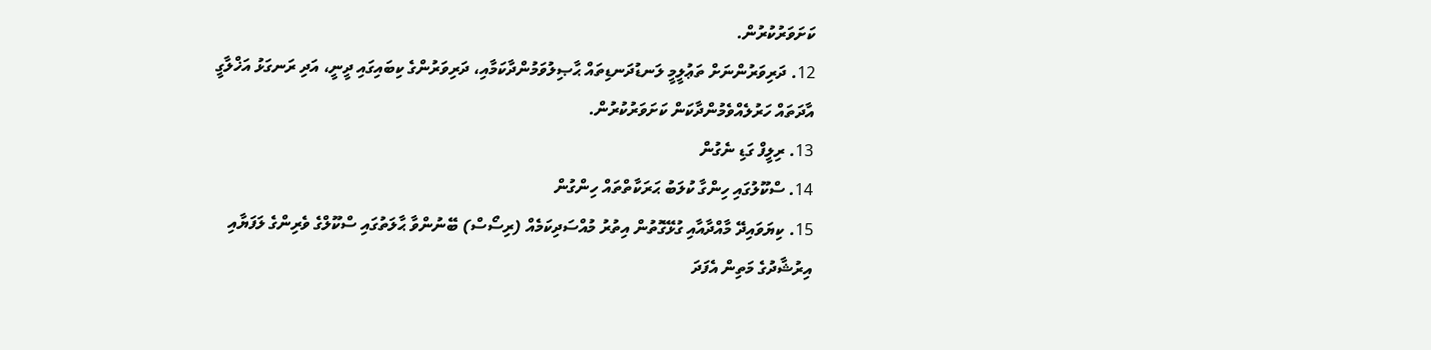ކަށަވަރުކުރުން.
12. ދަރިވަރުންނަށް ތަޢުލީމީ ލަނޑުދަނޑިތައް ޙާޞިލުވަމުންދާކަމާއި، ދަރިވަރުންގެ ކިބައިގައި ދީނީ، އަދި ރަނގަޅު އަޚްލާގީ އާދަތައް ހަރުލެއްވެމުންދާކަން ކަށަވަރުކުރުން.
13. ރިލީފް ގަޑި ނެގުން
14. ސްކޫލުގައި ހިންގާ ކުލަބު ޙަރަކާތްތައް ހިންގުން
15. ކިޔަވައިދޭ މާއްދާއާއި ގުޅޭގޮތުން އިތުރު މުއްސަދިކަމެއް (ރިސޯސް) ބޭނުންވާ ޙާލަތުގައި ސްކޫލްގެ ވެރިންގެ ލަފަޔާއި އިރުޝާދުގެ މަތިން އެފަދަ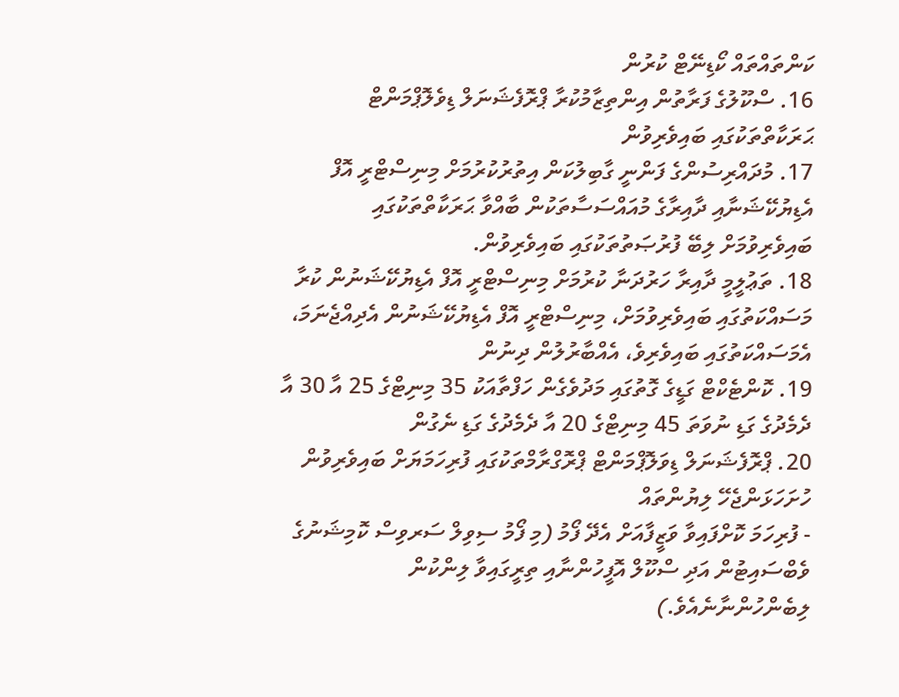ކަންތައްތައް ކޯޑިނޭޓް ކުރުން
16. ސްކޫލުގެ ފަރާތުން އިންތިޒާމުކުރާ ޕްރޮފެޝަނަލް ޑިވެލޮޕްމަންޓް ޙަރަކާތްތަކުގައި ބައިވެރިވުން
17. މުދައްރިސުންގެ ފަންނީ ގާބިލުކަން އިތުރުކުރުމަށް މިނިސްޓްރީ އޮފް އެޑިޔުކޭޝަނާއި ދާއިރާގެ މުއައްސަސާތަކުން ބާއްވާ ޙަރަކާތްތަކުގައި ބައިވެރިވުމަށް ލިބޭ ފުރުޞަތުތަކުގައި ބައިވެރިވުން.
18. ތަޢުލީމީ ދާއިރާ ހަރުދަނާ ކުރުމަށް މިނިސްޓްރީ އޮފް އެޑިޔުކޭޝަނުން ކުރާ މަސައްކަތުގައި ބައިވެރިވުމަށް، މިނިސްޓްރީ އޮފް އެޑިޔުކޭޝަނުން އެދިއްޖެނަމަ، އެމަސައްކަތުގައި ބައިވެރިވެ، އެއްބާރުލުން ދިނުން
19. ކޮންޓެކްޓް ގަޑީގެ ގޮތުގައި މަދުވެގެން ހަފްތާއަކު 35 މިނިޓްގެ 25 އާ 30 އާ ދެމެދުގެ ގަޑި ނުވަތަ 45 މިނިޓްގެ 20 އާ ދެމެދުގެ ގަޑި ނެގުން
20. ޕްރޮފެޝަނަލް ޑިވަލޮޕްމަންޓް ޕްރޮގްރާމްތަކުގައި ފުރިހަމަޔަށް ބައިވެރިވުން
ހުށަހަޅަންޖެހޭ ލިޔުންތައް
- ފުރިހަމަ ކޮށްފައިވާ ވަޒީފާއަށް އެދޭ ފޯމު (މި ފޯމު ސިވިލް ސަރވިސް ކޮމިޝަނުގެ ވެބްސައިޓުން އަދި ސްކޫލް އޮފީހުންނާއި ތިރީގައިވާ ލިންކުން ލިބެންހުންނާނެއެވެ.)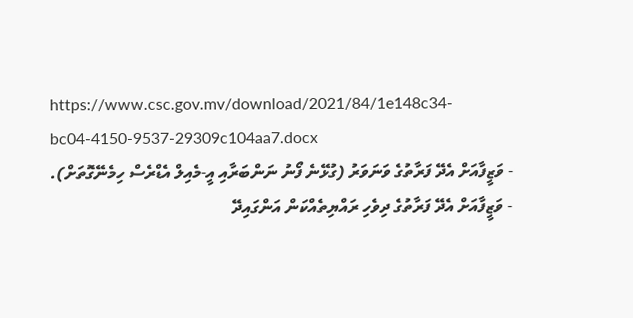https://www.csc.gov.mv/download/2021/84/1e148c34-bc04-4150-9537-29309c104aa7.docx
- ވަޒީފާއަށް އެދޭ ފަރާތުގެ ވަނަވަރު (ގުޅޭނެ ފޯނު ނަންބަރާއި އީ-މެއިލް އެޑްރެސް ހިމެނޭގޮތަށް).
- ވަޒީފާއަށް އެދޭ ފަރާތުގެ ދިވެހި ރައްޔިތެއްކަން އަންގައިދޭ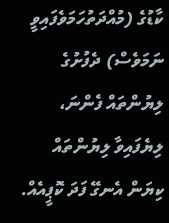ކާޑުގެ (މުއްދަތުހަމަވެފައިވީ ނަމަވެސް) ދެފުށުގެ ލިޔުންތައް ފެންނަ، ލިޔެފައިވާ ލިޔުންތައް ކިޔަން އެނގޭ ފަދަ ކޮޕީއެއް.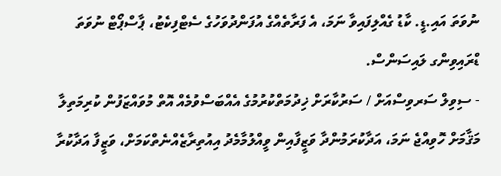ނުވަތަ އައި.ޑީ. ކާޑު ގެއްލިފައިވާ ނަމަ، އެ ފަރާތެއްގެ އުފަންދުވަހުގެ ސެޓްފިކެޓު، ޕާސްޕޯޓް ނުވަތަ ޑްރައިވިންގ ލައިސަންސް.
- ސިވިލް ސަރވިސްއަށް / ސަރުކާރަށް ޚިދުމަތްކުރުމުގެ އެއްބަސްވުމެއް އޮތް މުވައްޒަފުން ކުރިމަތިލާ މަޤާމަށް ހޮވިއްޖެ ނަމަ، އަދާކުރަމުންދާ ވަޒީފާއިން ވީއްލުމާމެދު އިއުތިރާޒެއްނެތްކަމަށް، ވަޒީފާ އަދާކުރާ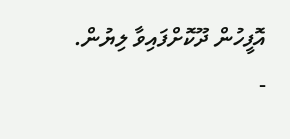އޮފީހުން ދޫކޮށްފައިވާ ލިޔުން.
-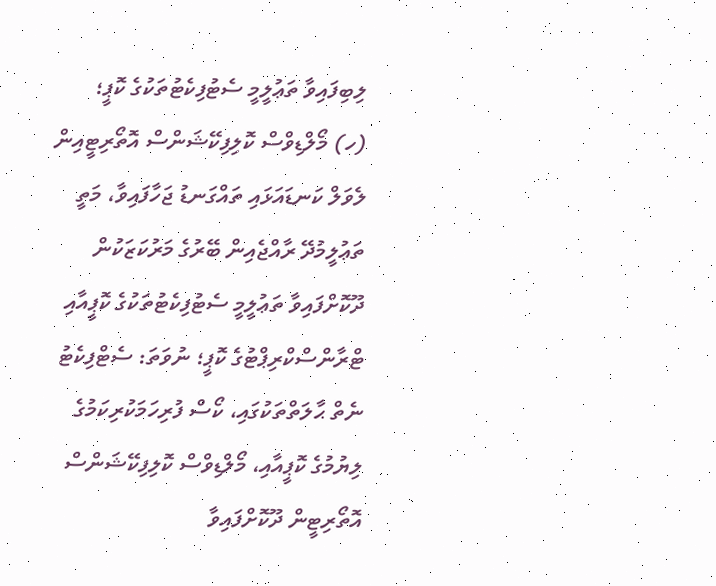ލިބިފައިވާ ތަޢުލީމީ ސެޓުފިކެޓުތަކުގެ ކޮޕީ؛
(ހ) މޯލްޑިވްސް ކޮލިފިކޭޝަންސް އޮތޯރިޓީއިން ލެވަލް ކަނޑައަޅައި ތައްގަނޑު ޖަހާފައިވާ، މަތީ ތަޢުލީމުދޭ ރާއްޖެއިން ބޭރުގެ މަރުކަޒަކުން ދޫކޮށްފައިވާ ތަޢުލީމީ ސެޓުފިކެޓުތަކުގެ ކޮޕީއާއި ޓްރާންސްކްރިޕްޓުގެ ކޮޕީ؛ ނުވަތަ: ސެޓްފިކެޓު ނެތް ޙާލަތްތަކުގައި، ކޯސް ފުރިހަމަކުރިކަމުގެ ލިޔުމުގެ ކޮޕީއާއި، މޯލްޑިވްސް ކޮލިފިކޭޝަންސް އޮތޯރިޓީން ދޫކޮށްފައިވާ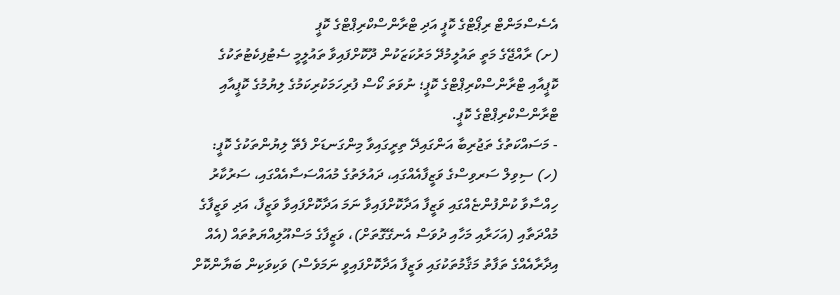އެސެސްމަންޓް ރިޕޯޓްގެ ކޮޕީ އަދި ޓްރާންސްކްރިޕްޓްގެ ކޮޕީ
(ށ) ރާއްޖޭގެ މަތީ ތައުލީމުދޭ މަރުކަޒަކުން ދޫކޮށްފައިވާ ތައުލީމީ ސެޓުފިކެޓުތަކުގެ ކޮޕީއާއި ޓްރާންސްކްރިޕްޓްގެ ކޮޕީ؛ ނުވަތަ ކޯސް ފުރިހަމަކުރިކަމުގެ ލިޔުމުގެ ކޮޕީއާއި ޓްރާންސްކްރިޕްޓްގެ ކޮޕީ.
- މަސައްކަތުގެ ތަޖުރިބާ އަންގައިދޭ ތިރީގައިވާ މިންގަނޑަށް ފެތޭ ލިޔުންތަކުގެ ކޮޕީ:
(ހ) ސިވިލް ސަރވިސްގެ ވަޒީފާއެއްގައި، ދައުލަތުގެ މުއައްސަސާއެއްގައި، ސަރުކާރު ހިއްސާވާ ކުންފުންޏެއްގައި ވަޒީފާ އަދާކޮށްފައިވާ ނަމަ އަދާކޮށްފައިވާ ވަޒީފާ، އަދި ވަޒީފާގެ މުއްދަތާއި (އަހަރާއި މަހާއި ދުވަސް އެނގޭގޮތަށް)، ވަޒީފާގެ މަސްއޫލިއްޔަތުތައް (އެއް އިދާރާއެއްގެ ތަފާތު މަޤާމުތަކުގައި ވަޒީފާ އަދާކޮށްފައިވީ ނަމަވެސް) ވަކިވަކިން ބަޔާންކޮށް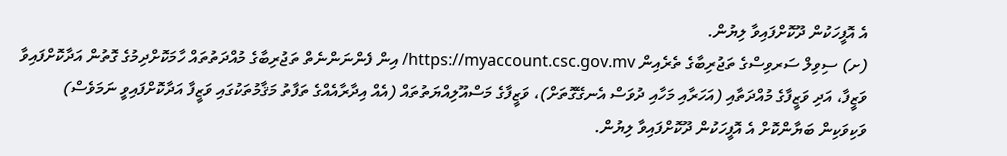އެ އޮފީހަކުން ދޫކޮށްފައިވާ ލިޔުން.
(ށ) ސިވިލް ސަރވިސްގެ ތަޖުރިބާގެ ތެރެއިން https://myaccount.csc.gov.mv/ އިން ފެންނަންނެތް ތަޖުރިބާގެ މުއްދަތުތައް ހާމަކޮށްދިމުގެ ގޮތުން އަދާކޮށްފައިވާ ވަޒީފާ، އަދި ވަޒީފާގެ މުއްދަތާއި (އަހަރާއި މަހާއި ދުވަސް އެނގޭގޮތަށް)، ވަޒީފާގެ މަސްއޫލިއްޔަތުތައް (އެއް އިދާރާއެއްގެ ތަފާތު މަޤާމުތަކުގައި ވަޒީފާ އަދާކޮށްފައިވީ ނަމަވެސް) ވަކިވަކިން ބަޔާންކޮށް އެ އޮފީހަކުން ދޫކޮށްފައިވާ ލިޔުން.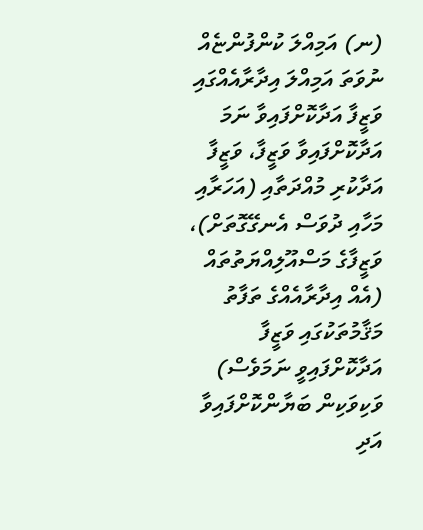(ނ) އަމިއްލަ ކުންފުންޏެއް ނުވަތަ އަމިއްލަ އިދާރާއެއްގައި ވަޒީފާ އަދާކޮށްފައިވާ ނަމަ އަދާކޮށްފައިވާ ވަޒީފާ، ވަޒީފާ އަދާކުރި މުއްދަތާއި (އަހަރާއި މަހާއި ދުވަސް އެނގޭގޮތަށް)، ވަޒީފާގެ މަސްއޫލިއްޔަތުތައް (އެއް އިދާރާއެއްގެ ތަފާތު މަޤާމުތަކުގައި ވަޒީފާ އަދާކޮށްފައިވީ ނަމަވެސް) ވަކިވަކިން ބަޔާންކޮށްފައިވާ އަދި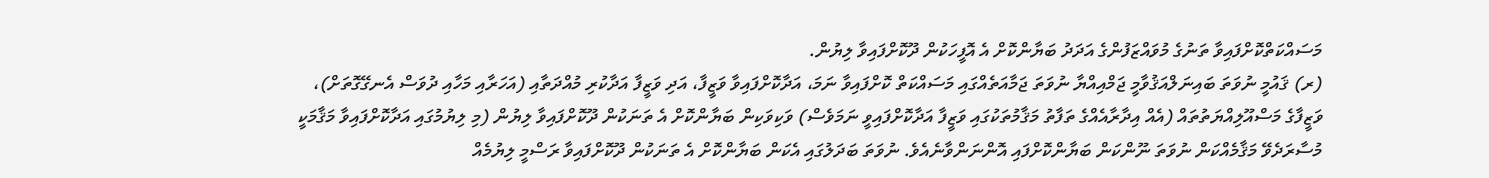މަސައްކަތްކޮށްފައިވާ ތަނުގެ މުވައްޒަފުންގެ އަދަދު ބަޔާންކޮށް އެ އޮފީހަކުން ދޫކޮށްފައިވާ ލިޔުން.
(ރ) ޤައުމީ ނުވަތަ ބައިނަލްއަޤުވާމީ ޖަމްއިއްޔާ ނުވަތަ ޖަމާއަތެއްގައި މަސައްކަތް ކޮށްފައިވާ ނަމަ، އަދާކޮށްފައިވާ ވަޒީފާ، އަދި ވަޒީފާ އަދާކުރި މުއްދަތާއި (އަހަރާއި މަހާއި ދުވަސް އެނގޭގޮތަށް)، ވަޒީފާގެ މަސްއޫލިއްޔަތުތައް (އެއް އިދާރާއެއްގެ ތަފާތު މަޤާމުތަކުގައި ވަޒީފާ އަދާކޮށްފައިވީ ނަމަވެސް) ވަކިވަކިން ބަޔާންކޮށް އެ ތަނަކުން ދޫކޮށްފައިވާ ލިޔުން (މި ލިޔުމުގައި އަދާކޮށްފައިވާ މަޤާމަކީ މުސާރަދެވޭ މަޤާމެއްކަން ނުވަތަ ނޫންކަން ބަޔާންކޮށްފައި އޮންނަންވާނެއެވެ. ނުވަތަ ބަދަލުގައި އެކަން ބަޔާންކޮށް އެ ތަނަކުން ދޫކޮށްފައިވާ ރަސްމީ ލިޔުމެއް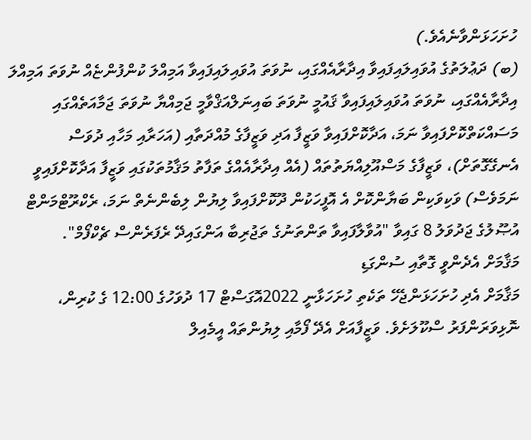ހުށަހަޅަންވާނެއެވެ.)
(ބ) ދަޢުލަތުގެ އުވައިލައިފައިވާ އިދާރާއެއްގައި، ނުވަތަ އުވައިލައިފައިވާ އަމިއްލަ ކުންފުންޏެއް ނުވަތަ އަމިއްލަ އިދާރާއެއްގައި، ނުވަތަ އުވައިލައިފައިވާ ޤައުމީ ނުވަތަ ބައިނަލްއަޤްވާމީ ޖަމިއްޔާ ނުވަތަ ޖަމާއަތެއްގައި މަސައްކަތްކޮށްފައިވާ ނަމަ، އަދާކޮށްފައިވާ ވަޒީފާ އަދި ވަޒީފާގެ މުއްދަތާއި (އަހަރާއި މަހާއި ދުވަސް އެނގޭގޮތަށް)، ވަޒީފާގެ މަސްއޫލިއްޔަތުތައް (އެއް އިދާރާއެއްގެ ތަފާތު މަޤާމުތަކުގައި ވަޒީފާ އަދާކޮށްފައިވީ ނަމަވެސް) ވަކިވަކިން ބަޔާންކޮށް އެ އޮފީހަކުން ދޫކޮށްފައިވާ ލިޔުން ލިބެންނެތް ނަމަ، ރެކްރޫޓްމަންޓް އުޞޫލުގެ ޖަދުވަލު 8 ގައިވާ "އުވާލާފައިވާ ތަންތަނުގެ ތަޖުރިބާ އަންގައިދޭ ރެފަރެންސް ޗެކްފޯމް".
މަޤާމަށް އެދެންވީ ގޮތާއި ސުންގަޑި
މަޤާމަށް އެދި ހުށަހަޅަންޖެހޭ ތަކެތި ހުށަހަޅާނީ 2022އޮގަސްޓް 17 ދުވަހުގެ 12:00 ގެ ކުރިން، ނޮޅިވަރަންފަރު ސްކޫލަށެވެ. ވަޒީފާއަށް އެދޭ ފޯމާއި ލިޔުންތައް އީމެއިލް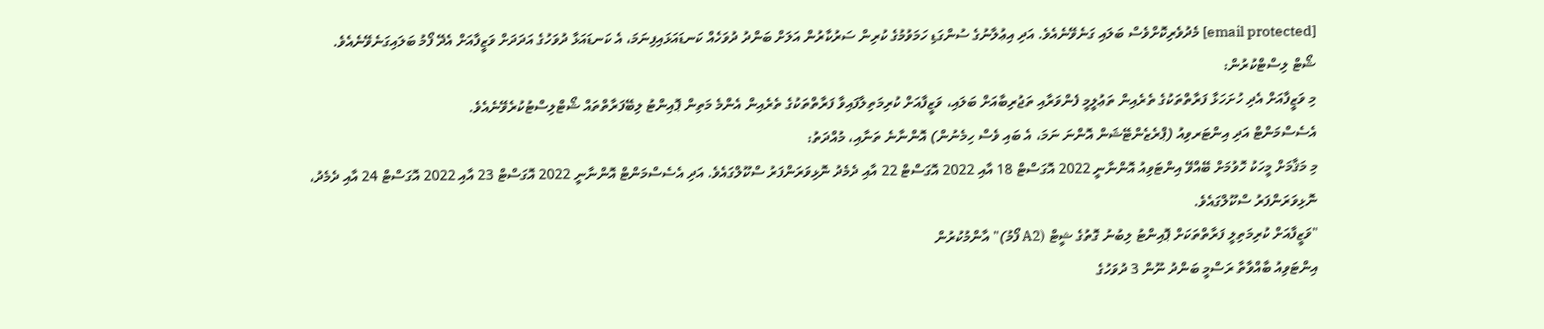[email protected] މެދުވެރިކޮށްވެސް ބަލައި ގަނެވޭނެއެވެ. އަދި އިޢުލާނުގެ ސުންގަޑި ހަމަވުމުގެ ކުރިން ސަރުކާރުން އަލަށް ބަންދު ދުވަހެއް ކަނޑައަޅައިފިނަމަ، އެ ކަނޑައަޅާ ދުވަހުގެ އަދަދަށް ވަޒީފާއަށް އެދޭ ފޯމު ބަލައިގަނެވޭނެއެވެ.
ޝޯޓް ލިސްޓްކުރުން:
މި ވަޒީފާއަށް އެދި ހުށަހަޅާ ފަރާތްތަކުގެ ތެރެއިން ތަޢުލީމީ ފެންވަރާއި ތަޖުރިބާއަށް ބަލައި، ވަޒީފާއަށް ކުރިމަތިލާފައިވާ ފަރާތްތަކުގެ ތެރެއިން އެންމެ މަތިން ޕޮއިންޓު ލިބޭފަރާތްތައް ޝޯޓްލިސްޓުކުރެވޭނެއެވެ.
އެސެސްމަންޓް އަދި އިންޓަރވިއު (ޕްރެޒެންޓޭޝަން އޮންނަ ނަމަ، އެ ބައި ވެސް ހިމެނުން) އޮންނާނެ ތަނާއި، މުއްދަތު:
މި މަޤާމަށް މީހަކު ހޮވުމަށް ބޭއްވޭ އިންޓަވިއު އޮންނާނީ 2022 އޮގަސްޓް 18 އާއި 2022 އޮގަސްޓް 22 އާއި ދެމެދު ނޮޅިވަރަންފަރު ސްކޫލްގައެވެ. އަދި އެސެސްމަންޓް އޮންނާނީ 2022 އޮގަސްޓް 23 އާއި 2022 އޮގަސްޓް 24 އާއި ދެމެދު، ނޮޅިވަރަންފަރު ސްކޫލްގައެވެ.
"ވަޒީފާއަށް ކުރިމަތިލީ ފަރާތްތަކަށް ޕޮއިންޓު ލިބުނު ގޮތުގެ ޝީޓް (A2 ފޯމު)" އާންމުކުރުން
އިންޓަވިއު ބާއްވާތާ ރަސްމީ ބަންދު ނޫން 3 ދުވަހުގެ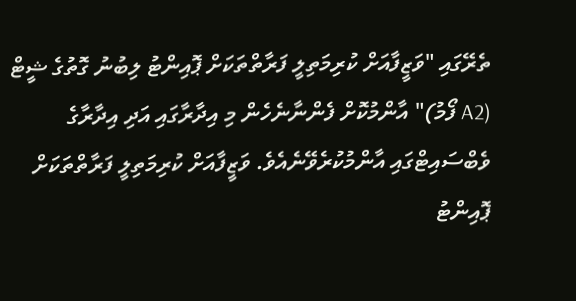ތެރޭގައި "ވަޒީފާއަށް ކުރިމަތިލީ ފަރާތްތަކަށް ޕޮއިންޓު ލިބުނު ގޮތުގެ ޝީޓް (A2 ފޯމު)" އާންމުކޮށް ފެންނާނެހެން މި އިދާރާގައި އަދި އިދާރާގެ ވެބްސައިޓްގައި އާންމުކުރެވޭނެއެވެ. ވަޒީފާއަށް ކުރިމަތިލީ ފަރާތްތަކަށް ޕޮއިންޓު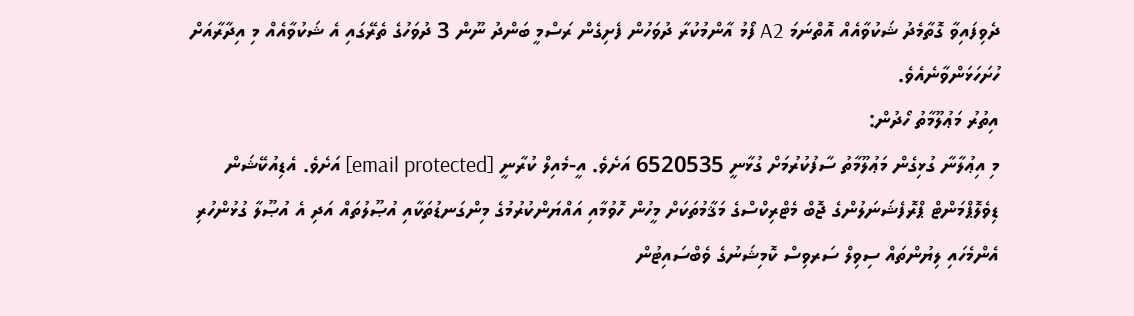ދެވިފައިވާ ގޮތާމެދު ޝަކުވާއެއް އޮތްނަމަ A2 ފޯމު އާންމުކުރާ ދުވަހުން ފެށިގެން ރަސްމީ ބަންދު ނޫން 3 ދުވަހުގެ ތެރޭގައި އެ ޝަކުވާއެއް މި އިދާރާއަށް ހުށަހަޅަންވާނެއެވެ.
އިތުރު މަޢުލޫމާތު ހޯދުން:
މި އިޢުލާނާ ގުޅިގެން މަޢުލޫމާތު ސާފުކުރުމަށް ގުޅާނީ 6520535 އަށެވެ. އީ-މެއިލް ކުރާނީ [email protected] އަށެވެ. އެޑިއުކޭޝަން ޑިވެލޮޕްމަންޓް ޕްރޮފެޝަނަލުންގެ ޖޮބް މެޓްރިކްސްގެ މަޤާމުތަކަށް މީހުން ހޮވުމާއި އައްޔަންކުރުމުގެ މިންގަނޑުތަކާއި އުޞޫލުތައް އަދި އެ އުޞޫލާ ގުޅުންހުރި އެންމެހައި ލިޔުންތައް ސިވިލް ސަރވިސް ކޮމިޝަނުގެ ވެބްސައިޓުން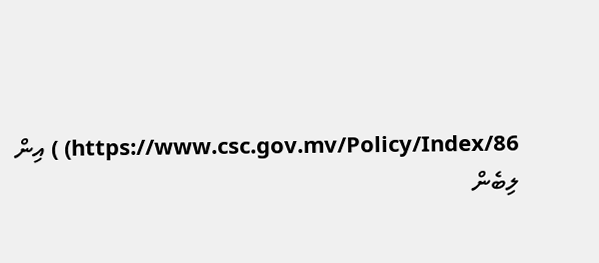https://www.csc.gov.mv/Policy/Index/86) ) އިން ލިބެން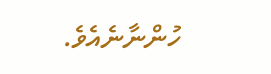ހުންނާނެއެވެ.